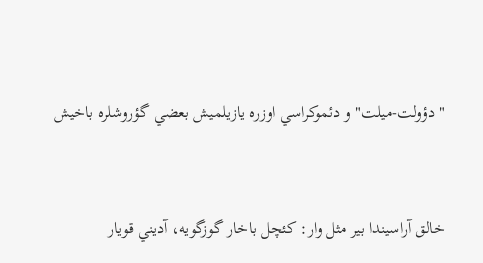"دؤولت-ميلت" و دئموکراسي اوزره يازيلميش بعضي گؤروشلره باخيش



خالق آراسيندا بير مثل وار: کئچل باخار گوزگویه، آديني قويار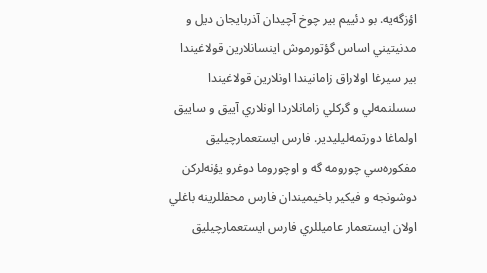اؤزگه‌يه. بو دئييم بير چوخ آچيدان آذربايجان ديل و مدنيتيني اساس گؤتورموش اينسانلارين قولاغيندا بير سيرغا اولاراق زامانيندا اونلارين قولاغيندا سسلنمه‌لي و گرکلي زامانلاردا اونلاري آييق و ساييق اولماغا دورتمه‌ليليدير. فارس ايستعمارچيليق مفکوره‌سي چورومه‌ گه و اوچوروما دوغرو يؤنه‌لرکن دوشونجه و فيکير باخيميندان فارس محفللرينه باغلي اولان ايستعمار عاميللري فارس ايستعمارچيليق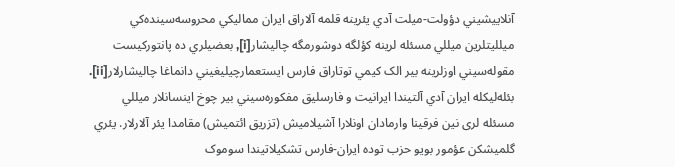آنلاييشيني دؤولت-ميلت آدي يئرينه قلمه آلاراق ايران مماليکي محروسه‌سينده‌کي ميلليتلرين ميللي مسئله لرينه کؤلگه دوشورمگه چاليشار[i], بعضيلري ده پانتورکيست مقوله‌سيني اوزلرينه بير الک کيمي توتاراق فارس ايستعمارچيليغيني دانماغا چاليشارلار[ii]. بئله‌ليکله ايران آدي آلتيندا ايرانيت و فارسليق مفکوره‌سيني بير چوخ اينسانلار ميللي مسئله لری نین فرقينا وارمادان اونلارا آشيلاميش (تزريق ائتميش) مقامدا يئر آلارلار. يئري گلميشکن عؤمور بويو حزب توده ايران-فارس تشکيلاتيندا سوموک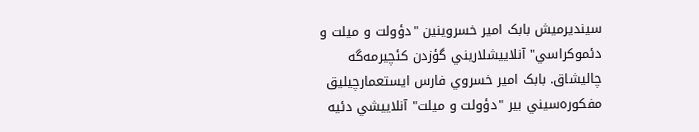سينديرميش بابک امير خسروينين "دؤولت و ميلت و دئموکراسي" آنلاييشلاريني گؤزدن کئچيرمه‌گه چاليشاق. بابک امير خسروي فارس ايستعمارچيليق مفکوره‌سيني بير "دؤولت و ميلت" آنلاييشي دئيه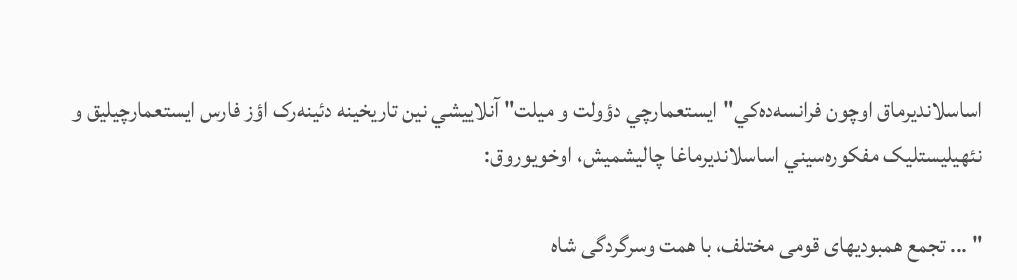اساسلانديرماق اوچون فرانسه‌ده‌کي"ايستعمارچي دؤولت و ميلت" آنلاييشي نين تاريخينه دئينه‌رک اؤز فارس ايستعمارچيليق و نئهيليستليک مفکوره‌سيني اساسلانديرماغا چاليشميش، اوخويوروق:

" ... تجمع همبودیهای قومی مختلف، با همت وسرگردگی شاه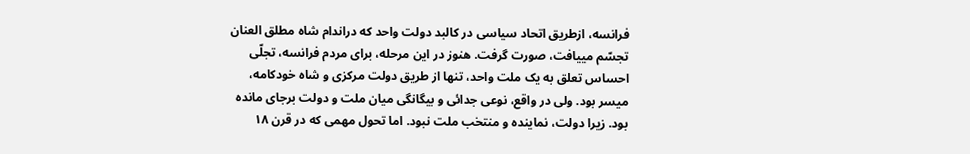فرانسه، ازطریق اتحاد سیاسی در کالبد دولت واحد که دراندام شاه مطلق العنان تجسّم مییافت، صورت گرفت. هنوز در این مرحله، برای مردم فرانسه، تجلّی احساس تعلق به یک ملت واحد، تنها از طریق دولت مرکزی و شاه خودکامه، میسر بود. ولی در واقع، نوعی جدائی و بیگانگی میان ملت و دولت برجای مانده بود. زیرا دولت، نماینده و منتخب ملت نبود. اما تحول مهمی که در قرن ۱۸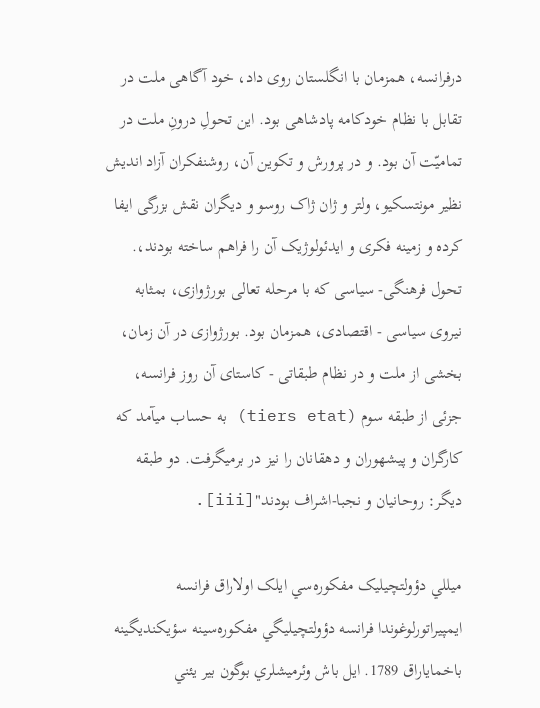درفرانسه، همزمان با انگلستان روی داد، خود آگاهی ملت در تقابل با نظام خودکامه پادشاهی بود. این تحولِ درونِ ملت در تمامیّت آن بود. و در پرورش و تکوین آن، روشنفکران آزاد اندیش نظیر مونتسکیو، ولتر و ژان ژاک روسو و دیگران نقش بزرگی ایفا کرده و زمینه فکری و ایدئولوژیک آن را فراهم ساخته بودند،. تحول فرهنگی- سیاسی که با مرحله تعالی بورژوازی، بمثابه نیروی سیاسی - اقتصادی، همزمان بود. بورژوازی در آن زمان، بخشی از ملت و در نظام طبقاتی - کاستای آن روز فرانسه، جزئی از طبقه سوم (tiers etat) به حساب میآمد که کارگران و پیشهوران و دهقانان را نیز در برمیگرفت. دو طبقه دیگر: روحانیان و نجبا-اشراف بودند"[iii].

ميللي دؤولتچيليک مفکوره‌سي ايلک اولاراق فرانسه ايمپيراتورلوغوندا فرانسه دؤولتچيليگي مفکوره‌سينه سؤيکنديگينه باخماياراق 1789. ايل باش وئرميشلري بوگون بير يئني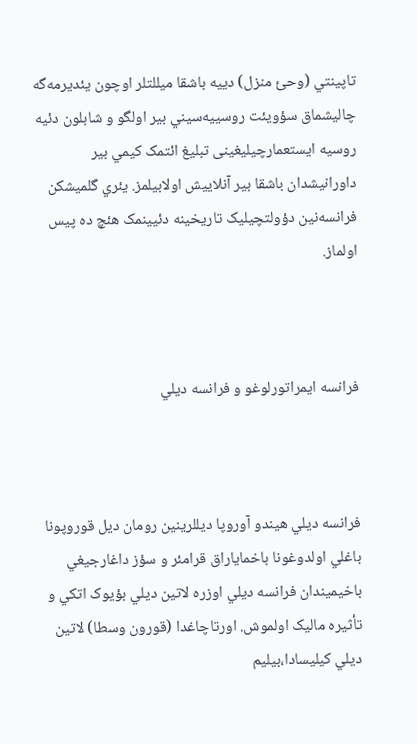تاپينتي (وحئ منزل) دييه باشقا ميللتلر اوچون يئديرمه‌گه چاليشماق سؤويئت روسييه‌سيني بير اولگو و شابلون دئيه روسيه ايستعمارچيليغينی تبليغ ائتمک کيمي بير داورانيشدان باشقا بير آنلاييش اولابيلمز. يئري گلميشکن فرانسه‌نين دؤولتچيليک تاريخينه دئيينمک هئچ ده پيس اولماز.



فرانسه ايمراتورلوغو و فرانسه ديلي



فرانسه ديلي هيندو آوروپا ديللرينين رومان ديل قوروپونا باغلي اولدوغونا باخماياراق قرامئر و سؤز داغارجيغي باخيميندان فرانسه ديلي اوزره لاتين ديلي بؤيوک اتکي و تأثيره ماليک اولموش. اورتاچاغدا (قورون وسطا) لاتين ديلي کيليسادا،بيليم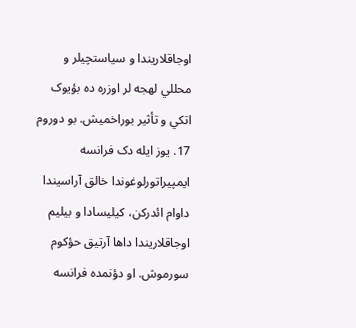اوجاقلاريندا و سياستچيلر و محللي لهجه لر اوزره ده بؤيوک اتکي و تأثير بوراخميش. بو دوروم 17. يوز ايله دک فرانسه ايمپيراتورلوغوندا خالق آراسيندا داوام ائدرکن، کيليسادا و بيليم اوجاقلاريندا داها آرتيق حؤکوم سورموش. او دؤنمده فرانسه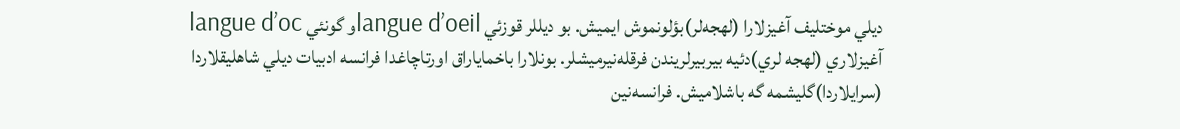ديلي موختليف آغيزلارا (لهجه‌لر)بؤلونموش ايميش. بو ديللر قوزئي langue d’oeilو گونئي langue d’oc   آغيزلاري (لهجه لري)دئيه بيربيرلريندن فرقله‌نيرميشلر. بونلارا باخماياراق اورتاچاغدا فرانسه ادبيات ديلي شاهليقلاردا (سرايلاردا)گليشمه‌ گه باشلاميش. فرانسه‌نين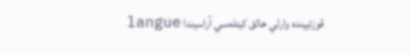قوزئيينده وارلي خالق کيتله‌سي آراسيندا langue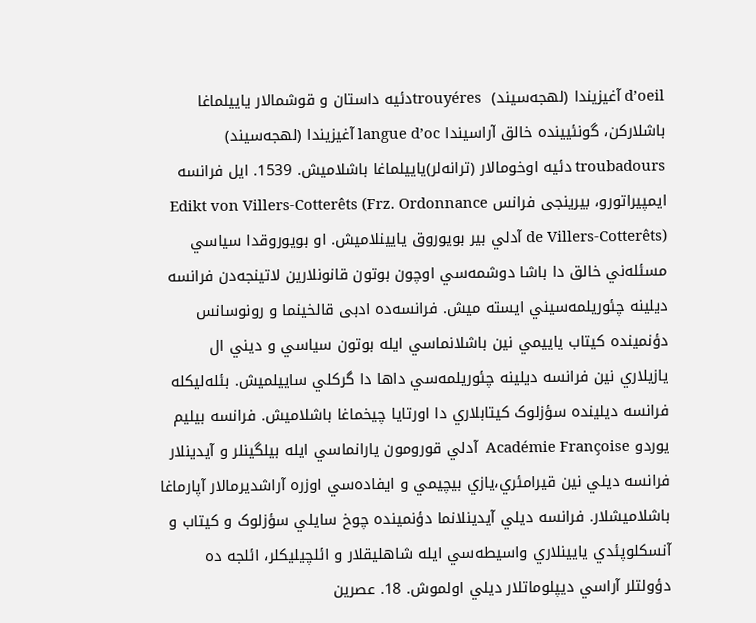d’oeil آغيزيندا (لهجه‌سيند)  trouyéresدئيه داستان و قوشمالار ياييلماغا باشلارکن، گونئيينده خالق آراسيندا langue d’oc آغيزيندا (لهجه‌سيند)  troubadours دئيه اوخومالار (ترانه‌لر)ياييلماغا باشلاميش. 1539. ايل فرانسه ايمپيراتورو، بيرینجی فرانس Edikt von Villers-Cotterêts (Frz. Ordonnance de Villers-Cotterêts) آدلي بير بويوروق يايينلاميش. او بويوروقدا سياسي مسئله‌ني خالق دا باشا دوشمه‌سي اوچون بوتون قانونلارين لاتينجه‌دن فرانسه ديلينه چئوريلمه‌سيني ايسته ميش. فرانسه‌ده ادبی قالخينما و رونوسانس دؤنمينده کيتاب ياييمي نين باشلانماسي ايله بوتون سياسي و ديني ال يازيلاري نين فرانسه ديلينه چئوريلمه‌سي داها دا گرکلي ساييلميش. بئله‌ليکله فرانسه ديلينده سؤزلوک کيتابلاري دا اورتايا چيخماغا باشلاميش. فرانسه بيليم يوردو Académie Françoise  آدلي قورومون يارانماسي ايله بيلگينلر و آيدينلار فرانسه ديلي نين قيرامئري،يازي بيچيمي و ايفاده‌سي اوزره آراشديرمالار آپارماغا باشلاميشلار. فرانسه ديلي آيدينلانما دؤنمينده چوخ سايلي سؤزلوک و کيتاب و آنسکلوپئدي يايينلاري واسيطه‌سي ايله شاهليقلار و ائلچيليکلر، ائلجه ده دؤولتلر آراسي ديپلوماتلار ديلي اولموش. 18. عصرين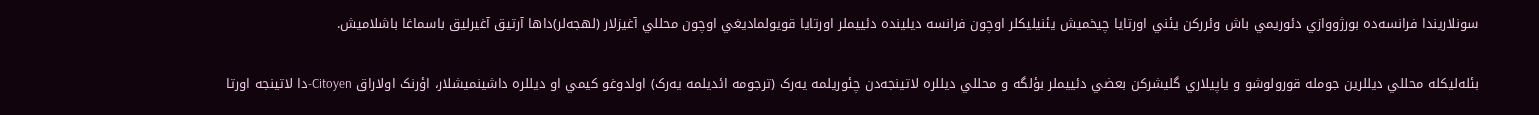سونلاريندا فرانسه‌ده بورژووازي دئوريمي باش وئررکن يئني اورتايا چيخميش يئنيليکلر اوچون فرانسه ديلينده دئييملر اورتايا قويولماديغي اوچون محللي آغيزلار (لهجه‌لر)داها آرتيق آغيرليق باسماغا باشلاميش.

بئله‌ليکله محللي ديللرين جومله قورولوشو و ياپيلاري گليشرکن بعضي دئييملر بؤلگه و محللي ديللره لاتينجه‌دن چئوريلمه يه‌رک (ترجومه ائديلمه يه‌رک) اولدوغو کيمي او ديللره داشينميشلار، اؤرنک اولاراق Citoyen-دا لاتينجه اورتا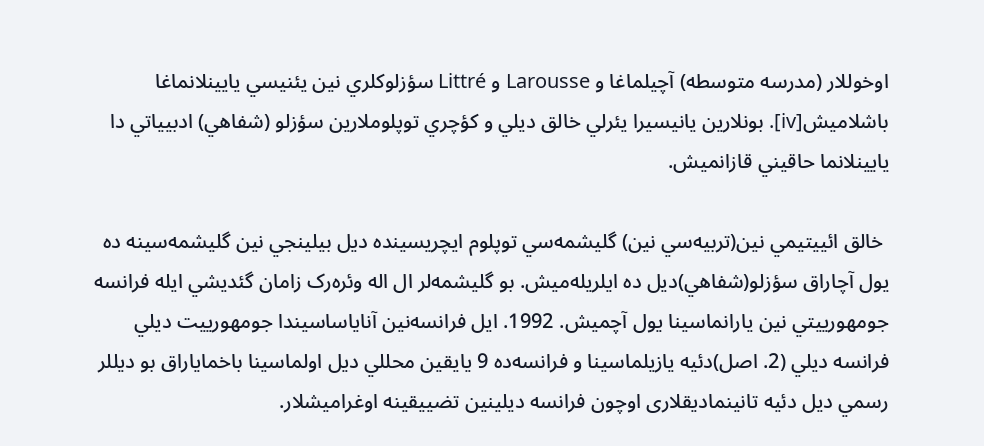اوخوللار (مدرسه متوسطه) آچيلماغا و Larousse و Littré سؤزلوکلري نين يئنيسي يايينلانماغا باشلاميش[iv]. بونلارين يانيسيرا يئرلي خالق ديلي و کؤچري توپلوملارين سؤزلو (شفاهي) ادبیياتي دا يايينلانما حاقيني قازانميش.

 خالق ائييتيمي نين(تربيه‌سي نين) گليشمه‌سي توپلوم ايچريسينده ديل بيلينجي نين گليشمه‌سينه ده يول آچاراق سؤزلو(شفاهي)ديل ده ايلريله‌ميش. بو گليشمه‌لر ال اله وئره‌رک زامان گئديشي ايله فرانسه جومهورييتي نين يارانماسينا يول آچميش. 1992. ايل فرانسه‌نين آناياساسيندا جومهورييت ديلي فرانسه ديلي (2. اصل)دئيه يازيلماسينا و فرانسه‌ده 9 يايقين محللي ديل اولماسينا باخماياراق بو ديللر رسمي ديل دئيه تانينمادیقلاری اوچون فرانسه ديلينين تضييقينه اوغراميشلار.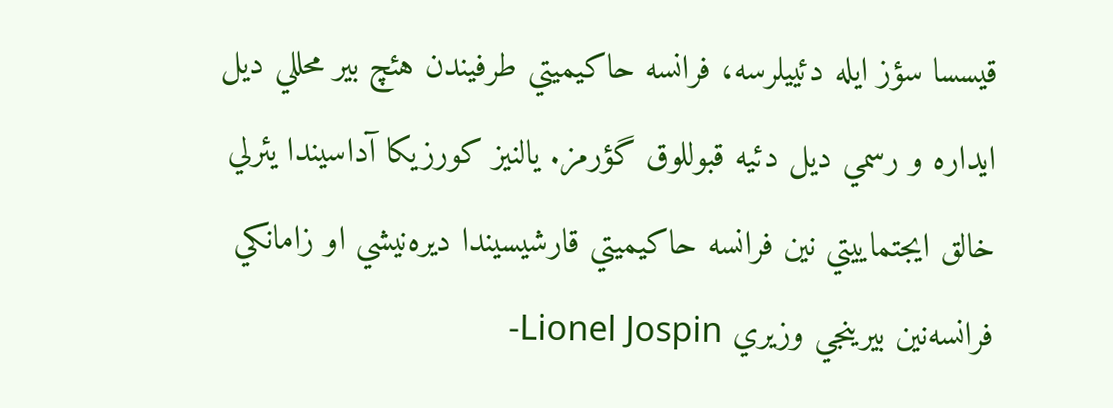قيسسا سؤز ايله دئييلرسه، فرانسه حاکيميتي طرفيندن هئچ بير محللي ديل ایداره و رسمي دیل دئيه قبوللوق گؤرمز. يالنيز کورزيکا آداسيندا يئرلي خالق ايجتماييتي نين فرانسه حاکيميتي قارشيسيندا ديره‌نيشي او زامانکي فرانسه‌نين بيرينجي وزيري Lionel Jospin-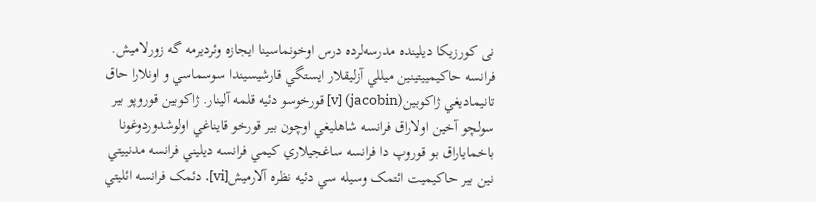نی کورزيکا ديلينده مدرسه‌لرده درس اوخونماسينا ايجازه وئرديرمه‌ گه زورلاميش. فرانسه حاکيمييتينين ميللي آزليقلار ايستگي قارشيسيندا سوسماسي و اونلارا حاق تانيماديغي ژاکوبين(jacobin) [v] قورخوسو دئيه قلمه آلينار. ژاکوبين قوروپو بير سولچو آخين اولاراق فرانسه شاهليغي اوچون بير قورخو قايناغي اولوشدوردوغونا باخماياراق بو قوروپ دا فرانسه ساغجيلاري کيمي فرانسه ديليني فرانسه مدنييتي نين بير حاکيميت ائتمک وسيله سي دئيه نظره آلارميش[vi]. دئمک فرانسه ائليتي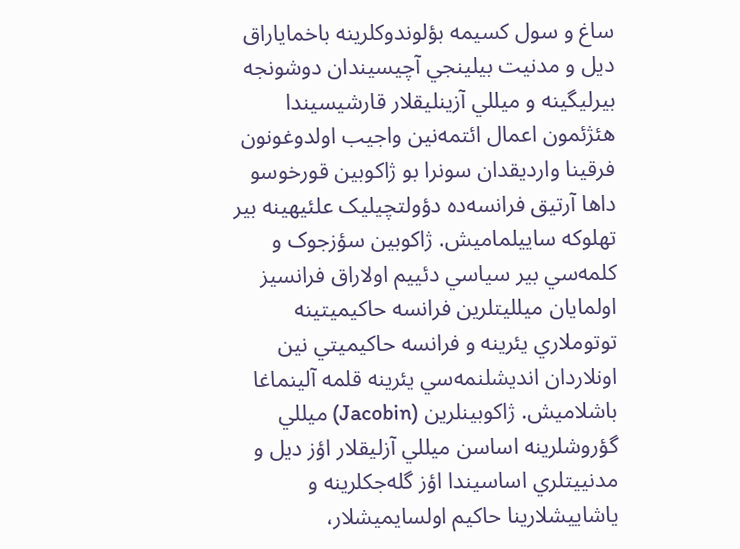ساغ و سول کسيمه بؤلوندوکلرينه باخماياراق ديل و مدنيت بيلينجي آچيسيندان دوشونجه بيرليگينه و ميللي آزينليقلار قارشيسيندا هئژئمون اعمال ائتمه‌نين واجيب اولدوغونون فرقينا وارديقدان سونرا بو ژاکوبين قورخوسو داها آرتيق فرانسه‌ده دؤولتچيليک علئيهينه بير تهلوکه ساییلماميش. ژاکوبين سؤزجوک و کلمه‌سي بير سياسي دئييم اولاراق فرانسيز اولمايان ميلليتلرين فرانسه حاکيميتينه توتوملاري يئرينه و فرانسه حاکيميتي نين اونلاردان انديشلنمه‌سي يئرينه قلمه آلينماغا باشلاميش. ژاکوبينلرين (Jacobin) ميللي گؤروشلرينه اساسن ميللي آزليقلار اؤز ديل و مدنييتلري اساسيندا اؤز گله‌جکلرينه و ياشاييشلارينا حاکيم اولسايميشلار،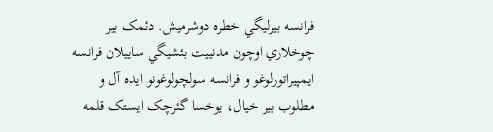فرانسه بيرليگي خطره دوشرميش. دئمک بير چوخلاري اوچون مدنييت بئشيگي ساييلان فرانسه ايمپيراتورلوغو و فرانسه سولچولوغونو ايده آل و مطلوب بير خيال، يوخسا گئرچک ايستک قلمه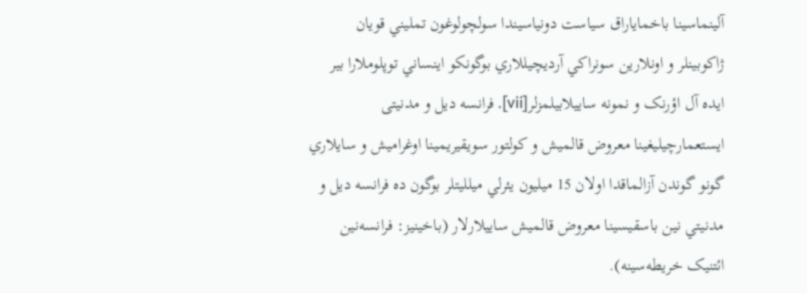آلينماسينا باخماياراق سياست دونياسيندا سولچولوغون تمليني قويان ژاکوبينلر و اونلارين سونراکي آرديچيللاري بوگونکو اينساني توپلوملارا بير ايده آل اؤرنک و نمونه ساييلابيلمزلر[vii]. فرانسه ديل و مدنيتی ايستعمارچيليغينا معروض قالميش و کولتور سويقيريمينا اوغراميش و سايلاري گونو گوندن آزالماقدا اولان 15 ميليون يئرلي ميلليتلر بوگون ده فرانسه ديل و مدنيتي نين باسقيسينا معروض قالميش ساييلارلار (باخينيز: فرانسه‌نين ائتنيک خريطه‌سينه).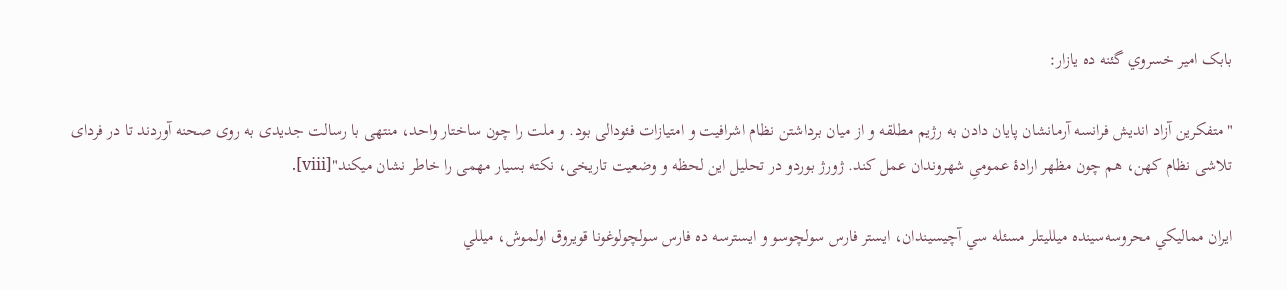بابک امير خسروي گئنه ده يازار:

"متفکرین آزاد اندیش فرانسه آرمانشان پایان دادن به رژیم مطلقه و از میان برداشتن نظام اشرافیت و امتیازات فئودالی بود. و ملت را چون ساختار واحد، منتهی با رسالت جدیدی به روی صحنه آوردند تا در فردای تلاشی نظام کهن، هم چون مظهر ارادۀ عمومیِ شهروندان عمل کند. ژورژ بوردو در تحلیل این لحظه و وضعیت تاریخی، نکته بسیار مهمی را خاطر نشان میکند"[viii].

ايران مماليکي محروسه‌سينده ميلليتلر مسئله سي آچيسيندان، ايستر فارس سولچوسو و ايسترسه ده فارس سولچولوغونا قويروق اولموش، ميللي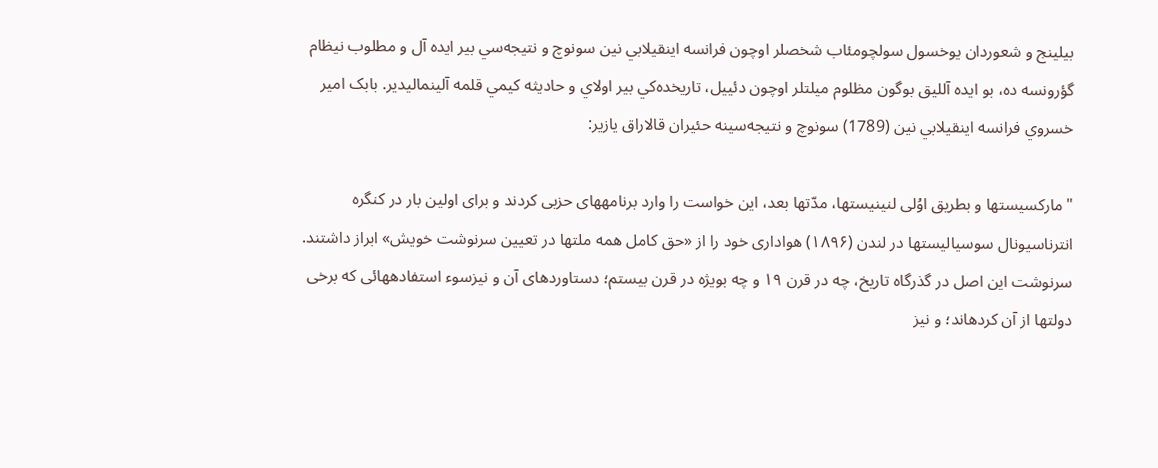بيلينج و شعوردان يوخسول سولچومئاب شخصلر اوچون فرانسه اينقيلابي نين سونوچ و نتيجه‌سي بير ايده آل و مطلوب نيظام گؤرونسه ده، بو ايده آلليق بوگون مظلوم ميلتلر اوچون دئييل، تاريخده‌کي بير اولاي و حاديثه کيمي قلمه آلينماليدير. بابک امير خسروي فرانسه اينقيلابي نين (1789) سونوچ و نتيجه‌سينه حئيران قالاراق يازير:

"مارکسیستها و بطریق اوُلی لنینیستها، مدّتها بعد، این خواست را وارد برنامههای حزبی کردند و برای اولین بار در کنگره انترناسیونال سوسیالیستها در لندن (۱۸۹۶) هواداری خود را از «حق کامل همه ملتها در تعیین سرنوشت خویش» ابراز داشتند. سرنوشت این اصل در گذرگاه تاریخ، چه در قرن ۱۹ و چه بویژه در قرن بیستم؛ دستاوردهای آن و نیزسوء استفادههائی که برخی دولتها از آن کردهاند؛ و نیز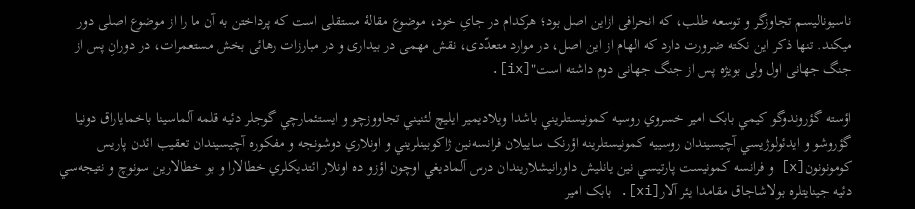ناسیونالیسم تجاوزگر و توسعه طلب، که انحرافی ازاین اصل بود؛ هرکدام در جایِ خود، موضوع مقالۀ مستقلی است که پرداختن به آن ما را از موضوع اصلی دور میکند. تنها ذکر این نکته ضرورت دارد که الهام از این اصل، در موارد متعدّدی، نقش مهمی در بیداری و در مبارزات رهائی بخش مستعمرات، در دورانِ پس از جنگ جهانی اول ولی بویژه پس از جنگ جهانی دوم داشته است"[ix].

اؤسته گؤروندوگو کيمي بابک امير خسروي روسيه کمونيستلريني باشدا ويلاديمير ايليچ لئنيني تجاووزچو و ايستئمارچي گوجلر دئيه قلمه آلماسينا باخماياراق دونيا گؤروشو و ايدئولوژيسي آچيسيندان روسييه کمونيستلرينه اؤرنک ساييلان فرانسه‌نين ژاکوبينلريني و اونلاري دوشونجه و مفکوره آچيسيندان تعقيب ائدن پاريس کومونونون[x] و فرانسه کمونيست پارتيسي نين يانليش داورانيشلاريندان درس آلماديغي اوچون اؤزو ده اونلار ائتديکلري خطالارا و بو خطالارين سونوچ و نتيجه‌سي دئيه جينايتلره بولاشاجاق مقامدا يئر آلار[xi]. بابک امير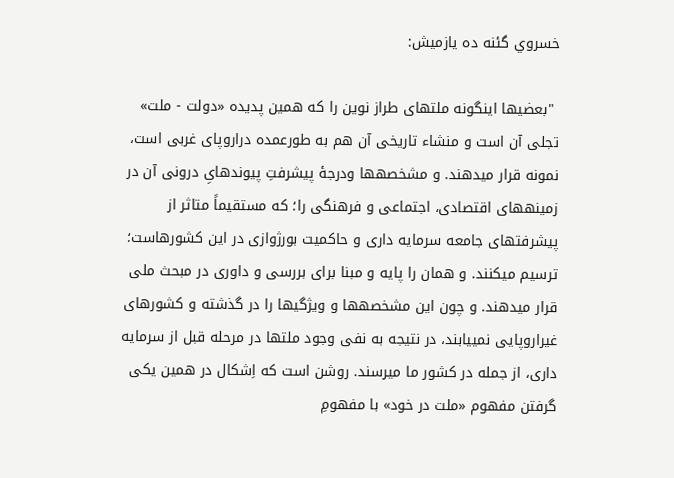خسروي گئنه ده يازميش:

 "بعضیها اینگونه ملتهای طراز نوین را که همین پدیده «دولت - ملت» تجلی آن است و منشاء تاریخی آن هم به طورعمده دراروپای غربی است، نمونه قرار میدهند. و مشخصهها ودرجۀ پیشرفتِ پیوندهایِ درونی آن در زمینههای اقتصادی، اجتماعی و فرهنگی را؛ که مستقیماً متاثر از پیشرفتهای جامعه سرمایه داری و حاکمیت بورژوازی در این کشورهاست؛ ترسیم میکنند. و همان را پایه و مبنا برای بررسی و داوری در مبحث ملی قرار میدهند. و چون این مشخصهها و ویژگیها را در گذشته و کشورهای غیراروپایی نمییابند، در نتیجه به نفی وجود ملتها در مرحله قبل از سرمایه داری، از جمله در کشور ما میرسند. روشن است که اِشکال در همین یکی گرفتن مفهوم «ملت در خود» با مفهومِ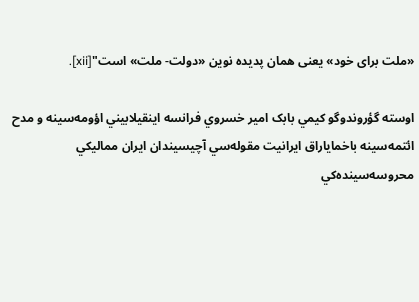«ملت برای خود» یعنی همان پدیده نوین «دولت- ملت» است"[xii].

اوسته گؤروندوگو کيمي بابک امير خسروي فرانسه اينقيلابيني اؤومه‌سينه و مدح ائتمه‌سينه باخماياراق ايرانيت مقوله‌سي آچيسيندان ايران مماليکي محروسه‌سينده‌کي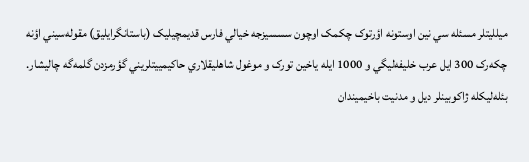ميلليتلر مسئله سي نين اوستونه اؤرتوک چکمک اوچون سسسيزجه خيالي فارس قديمچيليک (باستانگرايليق) مقوله‌سيني اؤنه چکه‌رک 300 ايل عرب خليفه‌ليگي و 1000 ايله ياخين تورک و موغول شاهليقلاري حاکيمييتلريني گؤرمزدن گلمه‌گه چاليشار. بئله‌ليکله ژاکوبينلر ديل و مدنيت باخيميندان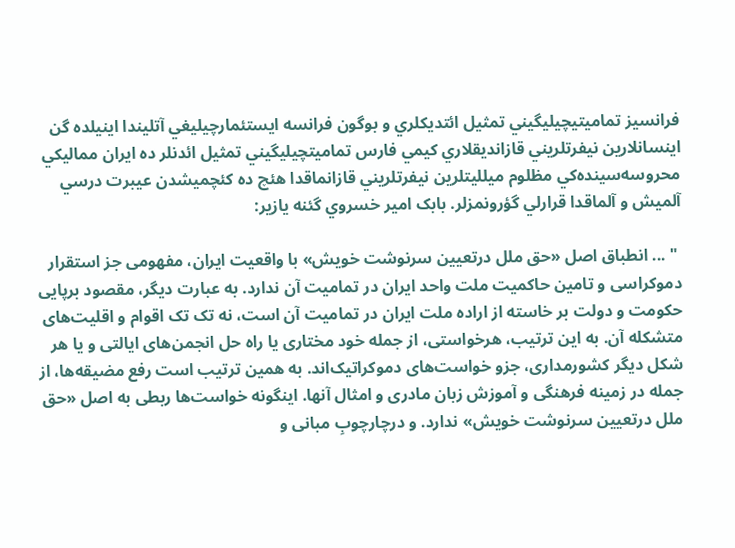فرانسيز تماميتيچيليگيني تمثيل ائتديکلري و بوگون فرانسه ايستئمارچيليغي آتليندا اينيلده‌ گن اينسانلارين نيفرتلريني قازانديقلاري کيمي فارس تماميتچيليگيني تمثيل ائدنلر ده ايران مماليکي محروسه‌سينده‌کي مظلوم ميلليتلرين نيفرتلريني قازانماقدا هئچ ده کئچميشدن عيبرت درسي آلميش و آلماقدا قرارلي گؤرونمزلر. بابک امير خسروي گئنه يازير:

 " ... انطباق اصل «حق ملل درتعیین سرنوشت خویش» با واقعیت ایران، مفهومی جز استقرار دموکراسی و تامین حاکمیت ملت واحد ایران در تمامیت آن ندارد. به عبارت دیگر، مقصود برپایی حکومت و دولت بر خاسته از اراده ملت ایران در تمامیت آن است، نه تک تک اقوام و اقلیت‌های متشکله آن. به این ترتیب، هرخواستی، از جمله خود مختاری یا راه حل انجمن‌های ایالتی و یا هر شکل دیگر کشورمداری، جزو خواست‌های دموکراتیک‌اند. به همین ترتیب است رفع مضیقه‌ها، از جمله در زمینه فرهنگی و آموزش زبان مادری و امثال آنها. اینگونه خواست‌ها ربطی به اصل «حق ملل درتعیین سرنوشت خویش» ندارد. و درچارچوبِ مبانی و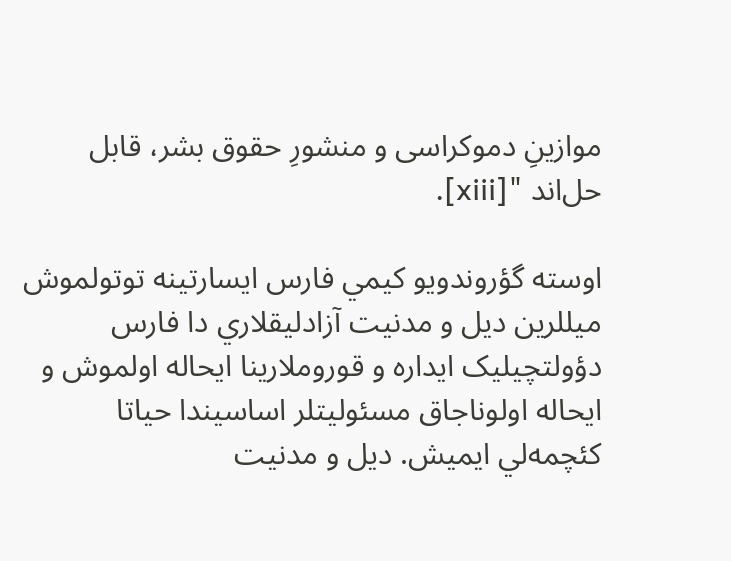موازینِ دموکراسی و منشورِ حقوق بشر، قابل حل‌اند "[xiii].

اوسته گؤروندويو کيمي فارس ايسارتينه توتولموش ميللرين ديل و مدنيت آزادليقلاري دا فارس دؤولتچيليک ايداره و قوروملارينا ايحاله اولموش و ايحاله اولوناجاق مسئوليتلر اساسيندا حياتا کئچمه‌لي ايميش. ديل و مدنيت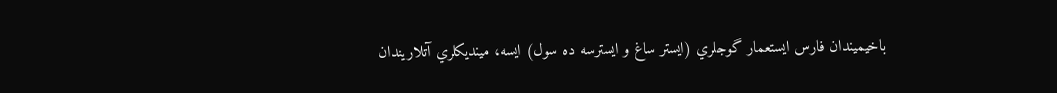باخيميندان فارس ايستعمار گوجلري (ايستر ساغ و ايسترسه ده سول) ايسه، مينديکلري آتلاريندان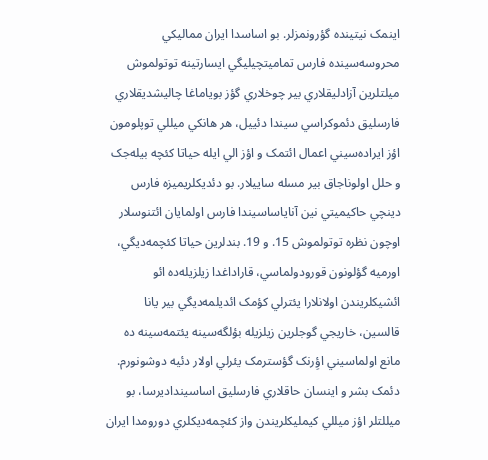اينمک نيتينده گؤرونمزلر. بو اساسدا ايران مماليکي محروسه‌سينده فارس تماميتچيليگي ايسارتينه توتولموش ميلتلرين آزادليقلاري بير چوخلاري گؤز بوياماغا چاليشديقلاري فارسليق دئموکراسي سيندا دئييل، هر هانکي ميللي توپلومون اؤز ايراده‌سيني اعمال ائتمک و اؤز الي ايله حياتا کئچه بيله‌جک و حلل اولوناجاق بير مسله ساييلار. بو دئديکلريميزه فارس دينچي حاکيميتي نين آناياساسيندا فارس اولمايان ائتنوسلار اوچون نظره توتولموش 15. و 19. بندلرين حياتا کئچمه‌ديگي، اورميه گؤلونون قورودولماسي، قاراداغدا زيلزيله‌ده ائو ائشيکلريندن اولانلارا يئترلي کؤمک ائديلمه‌ديگي بير يانا قالسين، خاريجي گوجلرين زيلزيله بؤلگه‌سينه يئتمه‌سينه ده مانع اولماسيني اؤِرنک گؤسترمک يئرلي اولار دئيه دوشونورم. دئمک بشر و اينسان حاقلاري فارسليق اساسينداديرسا، بو ميللتلر اؤز ميللي کيمليکلريندن واز کئچمه‌ديکلري دورومدا ايران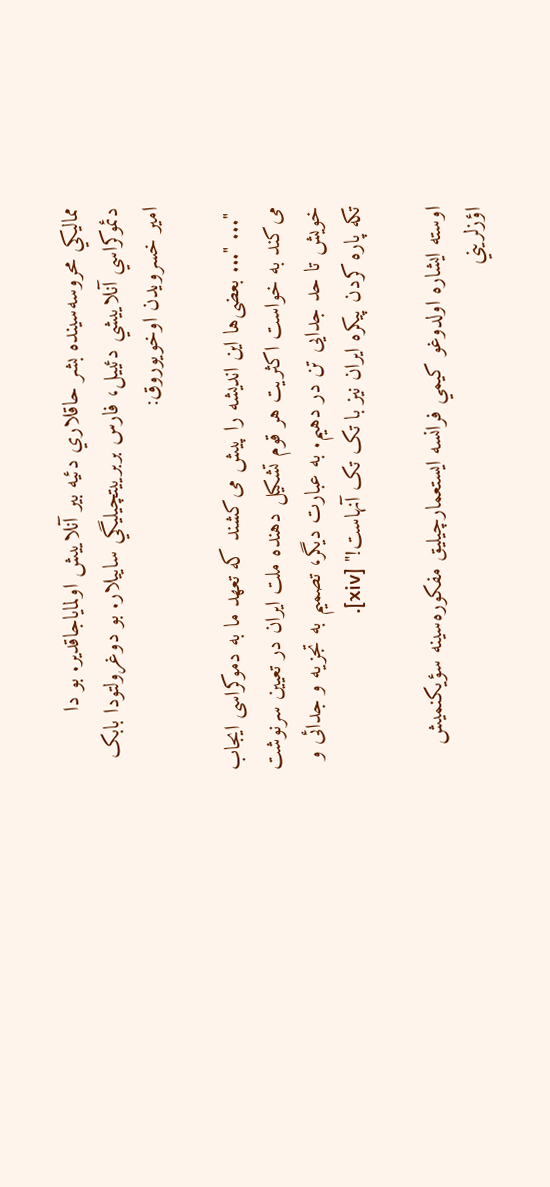مماليکي محروسه‌سينده بشر حاقلاري دئيه بير آنلاييش اولماياجاقدير. بو دا دئموکراسي آنلاييشي دئييل، فارس بربرييتچيليگي ساييلار. بو دوغرولتودا بابک امير خسرويدن اوخويوروق:

 "... "... بعضی‌ها این اندیشه را پیش می‌کشند که تعهد ما به دموکراسی ایجاب می‌کند به خواست اکثریت هر قوم تشکیل دهنده ملت ایران در تعیین سرنوشت خویش تا حد جدایی تن در دهیم. به عبارت دیگر، تصمیم به تجزیه و جدائی و تکه پاره کردن پیکره ایران نیز با تک تک آنهاست!" [xiv].

اوسته ايشاره اولدوغو کيمي فرانسه ايستعمارچيليق مفکوره‌سينه سؤيکنميش اؤزلريني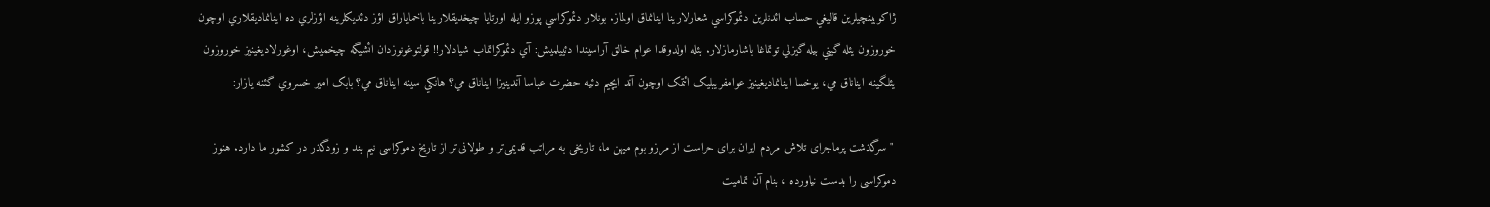ژاکوبينچيلرين قاليغي حساب ائدنلرين دئموکراسي شعارلارينا اينانماق اولماز. بونلار دئموکراسي پوزو ايله اورتايا چيخديقلارينا باخماياراق اؤز دئديکلرينه اؤزلري ده اينانماديقلاري اوچون خوروزون يئله گيني بيله گيزلي توتماغا باشارمازلار. بئله اولدوقدا عوام خالق آراسيندا دئييلميش: آي دئموکراتماب شيادلار!! قولتوغونوزدان ائشيگه چيخميش، اوغورلاديغينيز خوروزون يئلگينه ايناناق مي، يوخسا اينانماديغينيز عوامفريبليک ائتمک اوچون آند ايچيم دئيه حضرت عباسا آندينيزا ايناناق مي؟ هانکي سينه ايناناق مي؟ بابک امير خسروي گئنه يازار:

 " سرگذشت پرماجرای تلاش مردم ایران برای حراست از مرزو بوم میهن ما، تاریخی به مراتب قدیمی‌تر و طولانی‌تر از تاریخ دموکراسی نیم بند و زودگذر در کشور ما دارد. هنوز دموکراسی را بدست نیاورده ، بنام آن تمامیت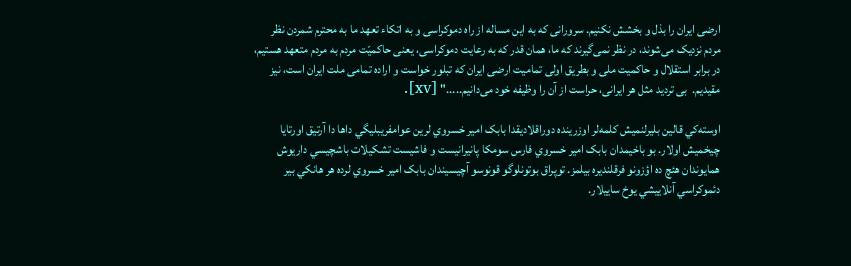ارضی ایران را بذل و بخشش نکنیم. سرورانی که به این مساله از راه دموکراسی و به اتکاء تعهد ما به محترم شمردن نظر مردم نزدیک می‌شوند، در نظر نمی‌گیرند که ما، همان قدر که به رعایت دموکراسی، یعنی حاکميّت مردم به مردم متعهد هستیم، در برابر استقلال و حاکمیت ملی و بطریق اولی تمامیت ارضی ایران که تبلور خواست و اراده تمامی ملت ایران است، نیز مقیدیم.  بی تردید مثل هر ایرانی، حراست از آن را وظیفه خود می‌دانیم....." [xv].

اوسته‌کي قالين بليرلنميش کلمه‌لر اوزرينده دوراقلاديقدا بابک امير خسروي لرين عوامفريبليگي داها دا آرتيق اورتايا چيخميش اولار. بو باخيمدان بابک امير خسروي فارس سومکا پانيرانيست و فاشيست تشکيلات باشچيسي داريوش همايوندان هئچ ده اؤزونو فرقلنديره بيلمز. توپراق بوتونلوگو قونوسو آچيسيندان بابک امير خسروي لرده هر هانکي بير دئموکراسي آنلاييشي يوخ ساییلار.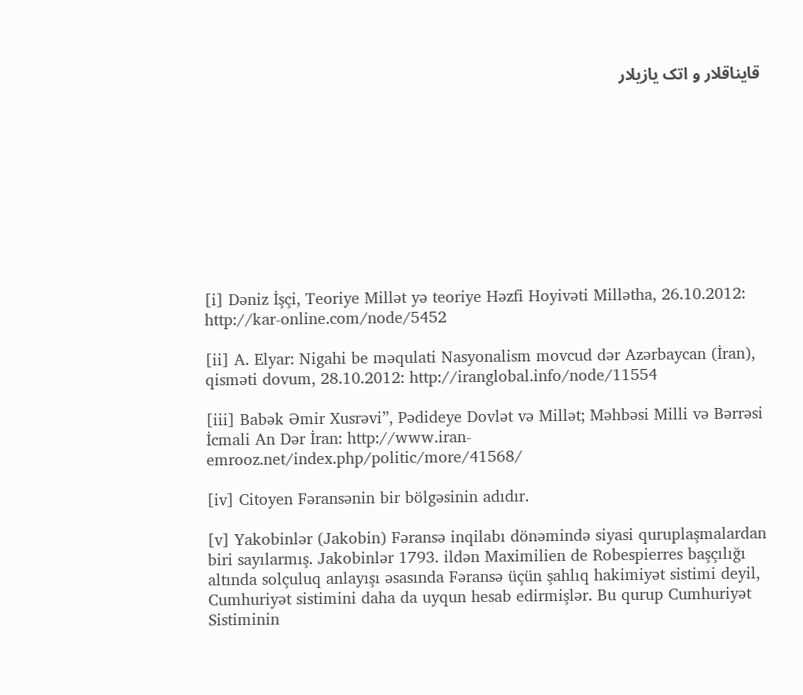قايناقلار و اتک يازيلار










[i] Dəniz İşçi, Teoriye Millət yə teoriye Həzfi Hoyivəti Millətha, 26.10.2012: http://kar-online.com/node/5452

[ii] A. Elyar: Nigahi be məqulati Nasyonalism movcud dər Azərbaycan (İran), qisməti dovum, 28.10.2012: http://iranglobal.info/node/11554

[iii] Babək Əmir Xusrəvi”, Pədideye Dovlət və Millət; Məhbəsi Milli və Bərrəsi İcmali An Dər İran: http://www.iran-emrooz.net/index.php/politic/more/41568/

[iv] Citoyen Fəransənin bir bölgəsinin adıdır.

[v] Yakobinlər (Jakobin) Fəransə inqilabı dönəmində siyasi quruplaşmalardan biri sayılarmış. Jakobinlər 1793. ildən Maximilien de Robespierres başçılığı altında solçuluq anlayışı əsasında Fəransə üçün şahlıq hakimiyət sistimi deyil, Cumhuriyət sistimini daha da uyqun hesab edirmişlər. Bu qurup Cumhuriyət Sistiminin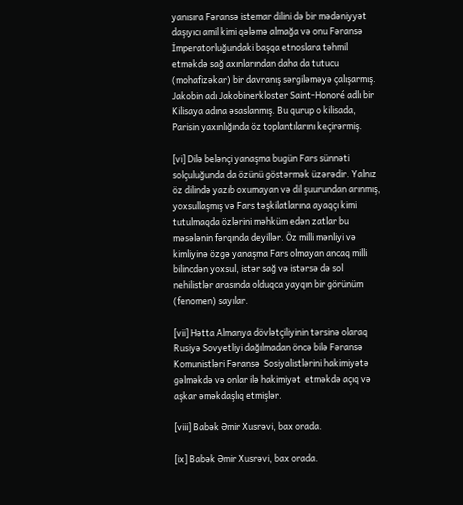yanısıra Fəransə istemar dilini də bir mədəniyyət daşıyıcı amil kimi qələmə almağa və onu Fəransə İmperatorluğundaki başqa etnoslara təhmil etməkdə sağ axınlarından daha da tutucu (mohafizəkar) bir davranış sərgiləməyə çalışarmış. Jakobin adı Jakobinerkloster Saint-Honoré adlı bir Kilisaya adına əsaslanmış. Bu qurup o kilisada, Parisin yaxınlığında öz toplantılarını keçirərmiş.

[vi] Dilə belənçi yanaşma bugün Fars sünnəti solçuluğunda da özünü göstərmək üzərədir. Yalnız öz dilində yazıb oxumayan və dil şuurundan arınmış, yoxsullaşmış və Fars təşkilatlarına ayaqçı kimi tutulmaqda özlərini məhküm edən zatlar bu məsələnin fərqında deyillər. Öz milli mənliyi və kimliyinə özgə yanaşma Fars olmayan ancaq milli bilincdən yoxsul, istər sağ və istərsə də sol nehilistlər arasında olduqca yayqın bir görünüm (fenomen) sayılar.

[vii] Hətta Almanya dövlətçiliyinin tərsinə olaraq Rusiyə Sovyetliyi dağılmadan öncə bilə Fəransə Komunistləri Fəransə  Sosiyalistlərini hakimiyətə gəlməkdə və onlar ilə hakimiyət  etməkdə açıq və aşkar əməkdaşlıq etmişlər.

[viii] Babək Əmir Xusrəvi, bax orada.

[ix] Babək Əmir Xusrəvi, bax orada.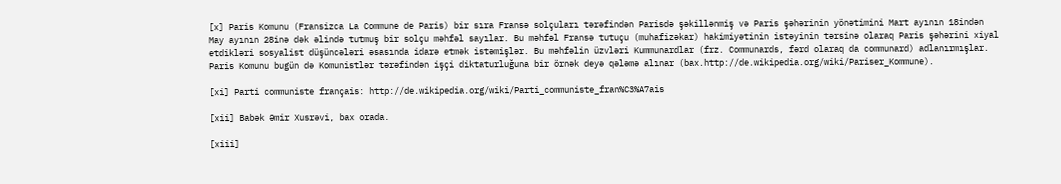[x] Paris Komunu (Fransizca La Commune de Paris) bir sıra Fransə solçuları tərəfindən Parisdə şəkillənmiş və Paris şəhərinin yönətimini Mart ayının 18indən May ayının 28inə dək əlində tutmuş bir solçu məhfəl sayılar. Bu məhfəl Fransə tutuçu (muhafizəkar) hakimiyətinin istəyinin tərsinə olaraq Paris şəhərini xiyal etdikləri sosyalist düşüncələri əsasında idarə etmək istəmişlər. Bu məhfəlin üzvləri Kummunardlar (frz. Communards, fərd olaraq da communard) adlanırmışlar. Paris Komunu bugün də Komunistlər tərəfindən işçi diktaturluğuna bir örnək deyə qələmə alınar (bax.http://de.wikipedia.org/wiki/Pariser_Kommune).

[xi] Parti communiste français: http://de.wikipedia.org/wiki/Parti_communiste_fran%C3%A7ais

[xii] Babək Əmir Xusrəvi, bax orada.

[xiii]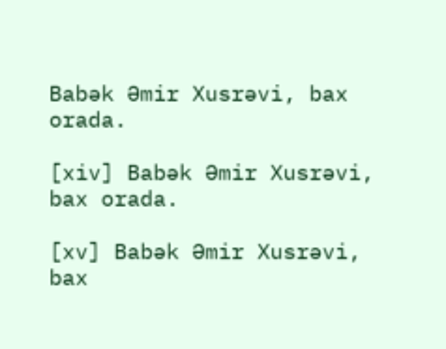Babək Əmir Xusrəvi, bax orada.

[xiv] Babək Əmir Xusrəvi, bax orada.

[xv] Babək Əmir Xusrəvi, bax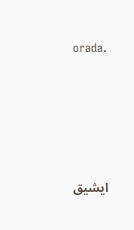orada.









ایشیق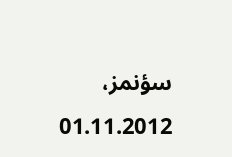سؤنمز، 01.11.2012